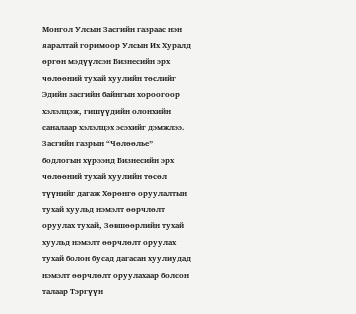Монгол Улсын Засгийн газраас нэн яаралтай горимоор Улсын Их Хуралд өргөн мэдүүлсэн Бизнесийн эрх чөлөөний тухай хуулийн төслийг Эдийн засгийн байнгын хороогоор хэлэлцэж, гишүүдийн олонхийн саналаар хэлэлцэх эсэхийг дэмжлээ.
Засгийн газрын “Чөлөөлье” бодлогын хүрээнд Бизнесийн эрх чөлөөний тухай хуулийн төсөл түүнийг дагаж Хөрөнгө оруулалтын тухай хуульд нэмэлт өөрчлөлт оруулах тухай, Зөвшөөрлийн тухай хуульд нэмэлт өөрчлөлт оруулах тухай болон бусад дагасан хуулиудад нэмэлт өөрчлөлт оруулахаар болсон талаар Тэргүүн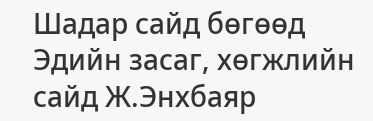Шадар сайд бөгөөд Эдийн засаг, хөгжлийн сайд Ж.Энхбаяр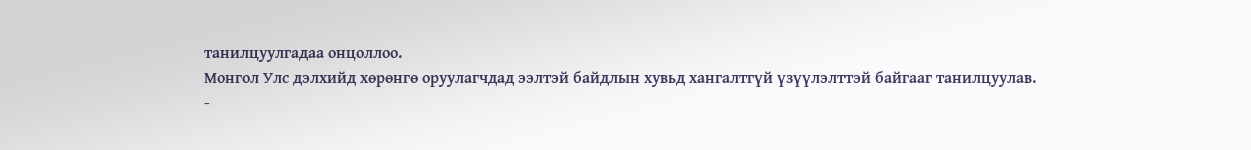танилцуулгадаа онцоллоо.
Монгол Улс дэлхийд хөрөнгө оруулагчдад ээлтэй байдлын хувьд хангалтгүй үзүүлэлттэй байгааг танилцуулав.
-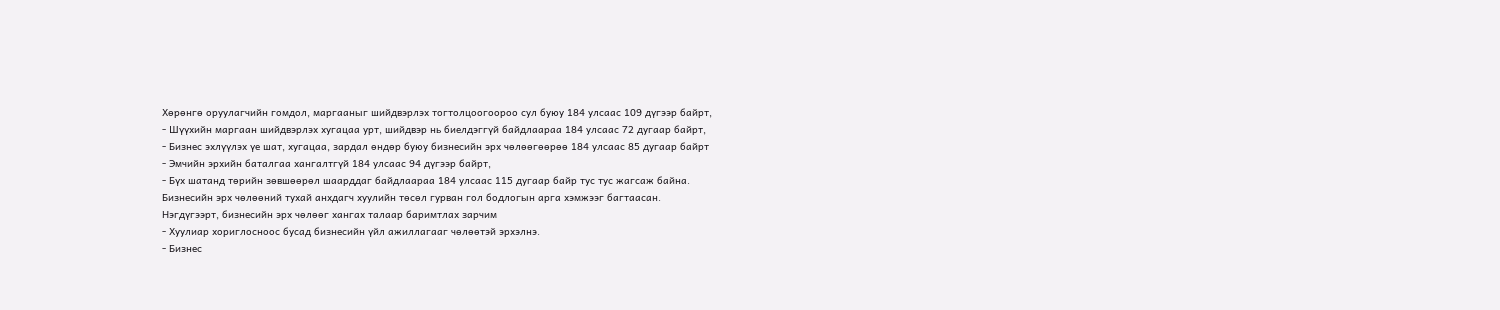Хөрөнгө оруулагчийн гомдол, маргааныг шийдвэрлэх тогтолцоогоороо сул буюу 184 улсаас 109 дүгээр байрт,
- Шүүхийн маргаан шийдвэрлэх хугацаа урт, шийдвэр нь биелдэггүй байдлаараа 184 улсаас 72 дугаар байрт,
- Бизнес эхлүүлэх үе шат, хугацаа, зардал өндөр буюу бизнесийн эрх чөлөөгөөрөө 184 улсаас 85 дугаар байрт
- Эмчийн эрхийн баталгаа хангалтгүй 184 улсаас 94 дүгээр байрт,
- Бүх шатанд төрийн зөвшөөрөл шаарддаг байдлаараа 184 улсаас 115 дугаар байр тус тус жагсаж байна.
Бизнесийн эрх чөлөөний тухай анхдагч хуулийн төсөл гурван гол бодлогын арга хэмжээг багтаасан.
Нэгдүгээрт, бизнесийн эрх чөлөөг хангах талаар баримтлах зарчим
- Хуулиар хориглосноос бусад бизнесийн үйл ажиллагааг чөлөөтэй эрхэлнэ.
- Бизнес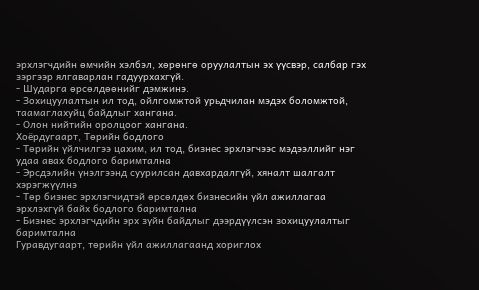эрхлэгчдийн өмчийн хэлбэл, хөрөнгө оруулалтын эх үүсвэр, салбар гэх зэргээр ялгаварлан гадуурхахгүй.
- Шударга өрсөлдөөнийг дэмжинэ.
- Зохицуулалтын ил тод, ойлгомжтой урьдчилан мэдэх боломжтой, таамаглахуйц байдлыг хангана.
- Олон нийтийн оролцоог хангана.
Хоёрдугаарт, Төрийн бодлого
- Төрийн үйлчилгээ цахим, ил тод, бизнес эрхлэгчээс мэдээллийг нэг удаа авах бодлого баримтална
- Эрсдэлийн үнэлгээнд суурилсан давхардалгүй, хяналт шалгалт хэрэгжүүлнэ
- Төр бизнес эрхлэгчидтэй өрсөлдөх бизнесийн үйл ажиллагаа эрхлэхгүй байх бодлого баримтална
- Бизнес эрхлэгчдийн эрх зүйн байдлыг дээрдүүлсэн зохицуулалтыг баримтална
Гуравдугаарт, төрийн үйл ажиллагаанд хориглох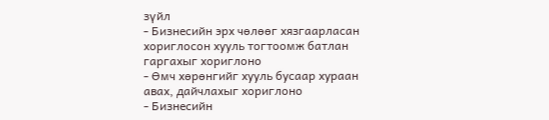зүйл
- Бизнесийн эрх чөлөөг хязгаарласан хориглосон хууль тогтоомж батлан гаргахыг хориглоно
- Өмч хөрөнгийг хууль бусаар хураан авах, дайчлахыг хориглоно
- Бизнесийн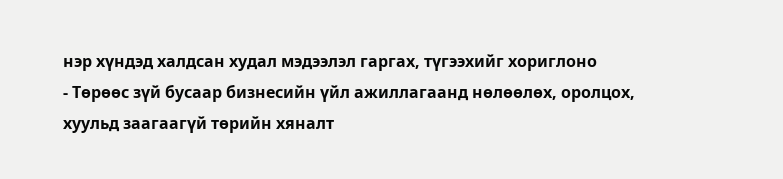нэр хүндэд халдсан худал мэдээлэл гаргах, түгээхийг хориглоно
- Төрөөс зүй бусаар бизнесийн үйл ажиллагаанд нөлөөлөх, оролцох, хуульд заагаагүй төрийн хяналт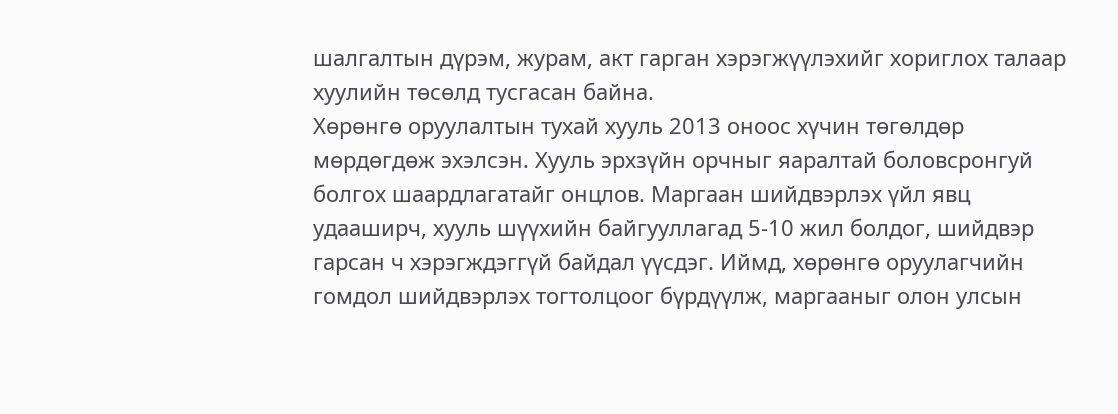шалгалтын дүрэм, журам, акт гарган хэрэгжүүлэхийг хориглох талаар хуулийн төсөлд тусгасан байна.
Хөрөнгө оруулалтын тухай хууль 2013 оноос хүчин төгөлдөр мөрдөгдөж эхэлсэн. Хууль эрхзүйн орчныг яаралтай боловсронгуй болгох шаардлагатайг онцлов. Маргаан шийдвэрлэх үйл явц удааширч, хууль шүүхийн байгууллагад 5-10 жил болдог, шийдвэр гарсан ч хэрэгждэггүй байдал үүсдэг. Иймд, хөрөнгө оруулагчийн гомдол шийдвэрлэх тогтолцоог бүрдүүлж, маргааныг олон улсын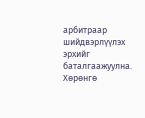арбитраар шийдвэрлүүлэх эрхийг баталгаажуулна. Хөрөнгө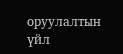оруулалтын үйл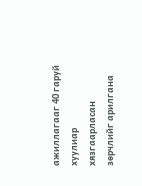ажиллагааг 40 гаруй хуулиар хязгаарласан зөрчлийг арилгана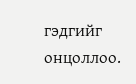гэдгийг онцоллоо.